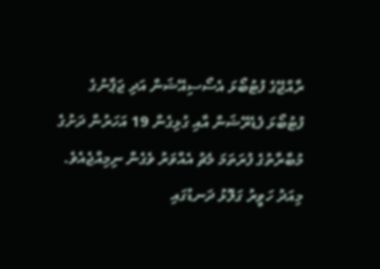ރާއްޖޭގެ ފުޓުބޯޅަ އެސޯސިއޭޝަން އަދި ޖަޕާނުގެ ފުޓުބޯޅަ ފެޑެރޭޝަން އާއި ގުޅިގެން 19 އަހަރުން ދަށުގެ މުބާރާތުގެ ފުރަތަމަ މެޗު އެއްވަރު ވެގެން ނިމިއްޖެއެވެ.
މިއަދު ހަވީރު ގަލޮޅު ދަނޑުގައި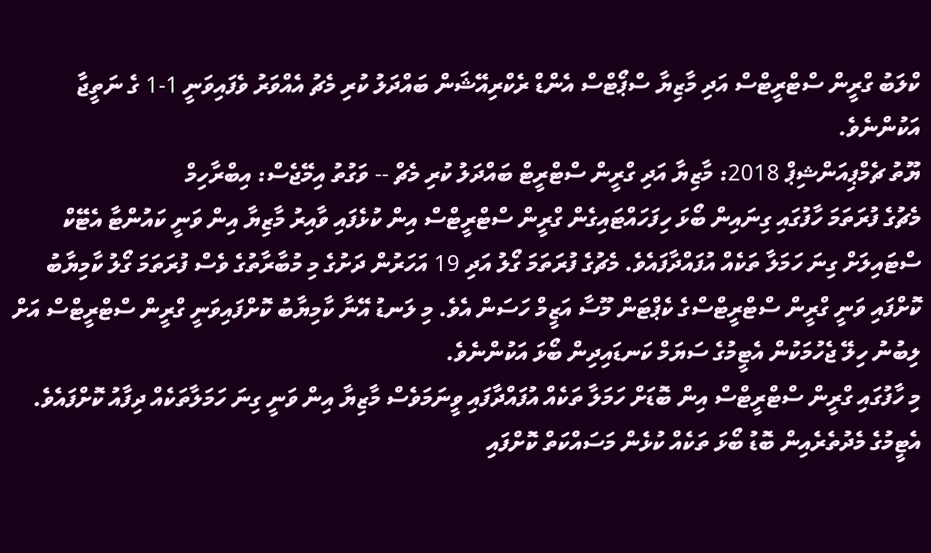ކްލަބު ގްރީން ސްޓްރީޓްސް އަދި މާޒިޔާ ސްޕޯޓްސް އެންޑް ރެކްރިއޭޝަން ބައްދަލު ކުރި މެޗު އެއްވަރު ވެފައިވަނީ 1-1 ގެ ނަތީޖާ އަކުންނެވެ.
ޔޫތު ޗެމްޕިއަންޝިޕް 2018: މާޒިޔާ އަދި ގްރީން ސްޓްރީޓް ބައްދަލު ކުރި މެޗް -- ވަގުތު އިމޭޖެސް: އިބްރާހިމް
މެޗުގެ ފުރަތަމަ ހާފުގައި ގިނައިން ބޯޅަ ހިފަހައްޓައިގެން ގްރީން ސްޓްރީޓްސް އިން ކުޅެފައި ވާއިރު މާޒިޔާ އިން ވަނީ ކައުންޓާ އެޓޭކް ސްޓައިލަށް ގިނަ ހަމަލާ ތަކެއް އުފައްދާފައެވެ. މެޗުގެ ފުރަތަމަ ގޯލު އަދި 19 އަހަރުން ދަށުގެ މި މުބާރާތުގެ ވެސް ފުރަތަމަ ގޯލު ކާމިޔާބު ކޮށްފައި ވަނީ ގްރީން ސްޓްރީޓްސްގެ ކެޕްޓަން މޫސާ އަޒީމް ހަސަން އެވެ. މި ލަނޑު އޭނާ ކާމިޔާބު ކޮށްފައިވަނީ ގްރީން ސްޓްރީޓްސް އަށް ލިބުނު ހިލޭ ޖެހުމަކުން އެޓީމުގެ ސަޔަމް ކަނޑައިދިން ބޯޅަ އަކުންނެވެ.
މި ހާފުގައި ގްރީން ސްޓްރީޓްސް އިން ބޮޑަށް ހަމަލާ ތަކެއް އުފައްދާފައި ވީނަމަވެސް މާޒިޔާ އިން ވަނީ ގިނަ ހަމަލާތަކެއް ދިފާއު ކޮށްފައެވެ. އެޓީމުގެ މެދުތެރެއިން ބޮޑު ބޯޅަ ތަކެއް ކުޅެން މަސައްކަތް ކޮށްފައި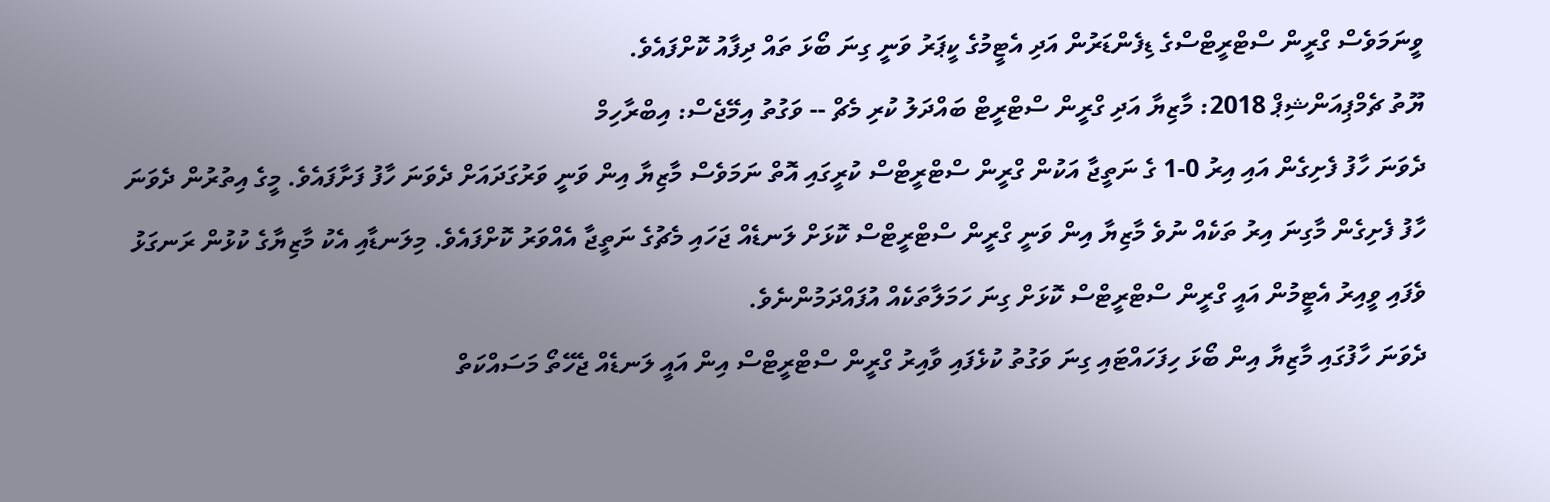ވީނަމަވެސް ގްރީން ސްޓްރީޓްސްގެ ޑިފެންޑަރުން އަދި އެޓީމުގެ ކީޕަރު ވަނީ ގިނަ ބޯޅަ ތައް ދިފާއު ކޮށްފައެވެ.
ޔޫތު ޗެމްޕިއަންޝިޕް 2018: މާޒިޔާ އަދި ގްރީން ސްޓްރީޓް ބައްދަލު ކުރި މެޗް -- ވަގުތު އިމޭޖެސް: އިބްރާހިމް
ދެވަނަ ހާފު ފެށިގެން އައި އިރު 0-1 ގެ ނަތީޖާ އަކުން ގްރީން ސްޓްރީޓްސް ކުރީގައި އޮތް ނަމަވެސް މާޒިޔާ އިން ވަނީ ވަރުގަދައަށް ދެވަނަ ހާފު ފަށާފައެވެ. މީގެ އިތުރުން ދެވަނަ ހާފު ފެށިގެން މާގިނަ އިރު ތަކެއް ނުވެ މާޒިޔާ އިން ވަނީ ގްރީން ސްޓްރީޓްސް ކޮޅަށް ލަނޑެއް ޖަހައި މެޗުގެ ނަތީޖާ އެއްވަރު ކޮށްފައެވެ. މިލަނޑާއި އެކު މާޒިޔާގެ ކުޅުން ރަނގަޅު ވެފައި ވީއިރު އެޓީމުން އައީ ގްރީން ސްޓްރީޓްސް ކޮޅަށް ގިނަ ހަމަލާތަކެއް އުފައްދަމުންނެވެ.
ދެވަނަ ހާފުގައި މާޒިޔާ އިން ބޯޅަ ހިފަހައްޓައި ގިނަ ވަގުތު ކުޅެފައި ވާއިރު ގްރީން ސްޓްރީޓްސް އިން އައީ ލަނޑެއް ޖެހޭތޯ މަސައްކަތް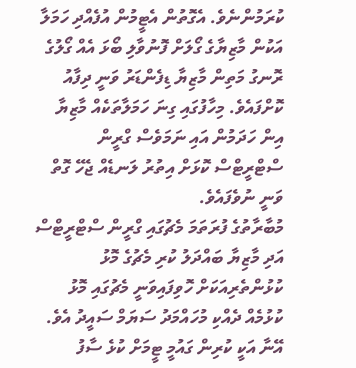ކުރަމުންނެވެ. އެގޮތުން އެޓީމުން އުފެއްދި ހަމަލާ އަކުން މާޒިޔާގެ ގޯލަށް ފޮނުވާލި ބޯޅަ އެއް ގޯލުގެ ރޮނގު މަތިން މާޒިޔާ ޑިފެންޑަރު ވަނީ ދިފާއު ކޮށްފައެވެ. މިހާފުގައި ގިނަ ހަމަލާތަކެއް މާޒިޔާ އިން ހަދަމުން އައި ނަމަވެސް ގްރީން ސްޓްރީޓްސް ކޮޅަށް އިތުރު ލަނޑެއް ޖެހޭ ގޮތް ވަނީ ނުވެފައެވެ.
މުބާރާތުގެ ފުރަތަމަ މެޗުގައި ގްރީން ސްޓްރީޓްސް އަދި މާޒިޔާ ބައްދަލު ކުރި މެޗުގެ މޮޅު ކުޅުންތެރިއަކަށް ހޮވިފައިވަނީ މެޗުގައި މޮޅު ކުޅުމެއް ދެއްކި މުހައްމަދު ސަޔަމް ސައީދު އެވެ. އޭނާ އަކީ ކުރިން ގައުމީ ޓީމަށް ކުޅެ ސާފު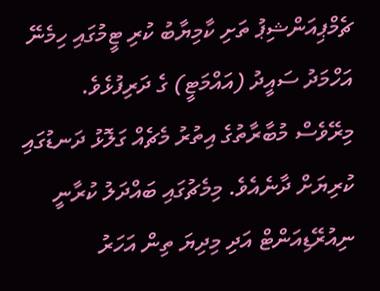ޗެމްޕިއަންޝިޕު ތަށި ކާމިޔާބު ކުރި ޓީމުގައި ހިމެނޭ އަހްމަދު ސައީދު (އައްމަޓީ) ގެ ދަރިފުޅެވެ.
މިރޭވެސް މުބާރާތުގެ އިތުރު މެޗެއް ގަލޮޅު ދަނޑުގައި ކުރިޔަށް ދާނެއެވެ. މިމެޗުގައި ބައްދަލު ކުރާނީ ނިއުރޭޑިއަންޓް އަދި މިދިޔަ ތިން އަހަރު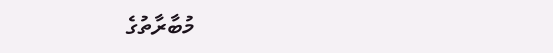މުބާރާތުގެ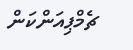ޗެމްޕިއަންކަން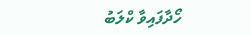ހޯދާފައިވާ ކްލަބު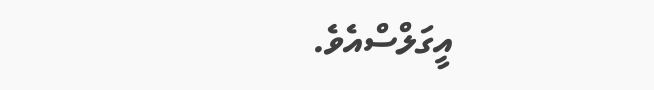އީގަލްސްއެވެ.